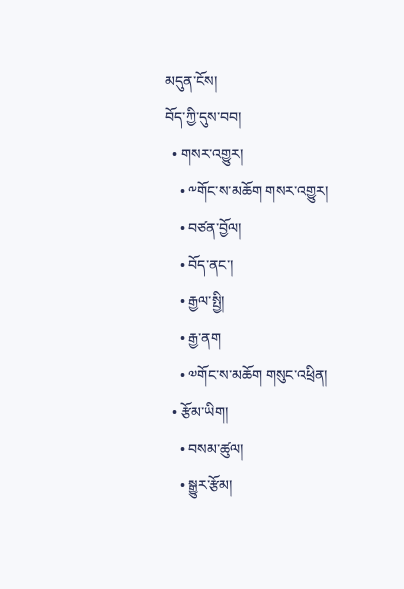མདུན་ངོས།
བོད་ཀྱི་དུས་བབ།
  • གསར་འགྱུར།
    • ༸གོང་ས་མཆོག གསར་འགྱུར།
    • བཙན་བྱོལ།
    • བོད་ནང་།
    • རྒྱལ་སྤྱི།
    • རྒྱ་ནག
    • ༧གོང་ས་མཆོག གསུང་འཕྲིན།
  • རྩོམ་ཡིག།
    • བསམ་ཚུལ།
    • སྒྱུར་རྩོམ།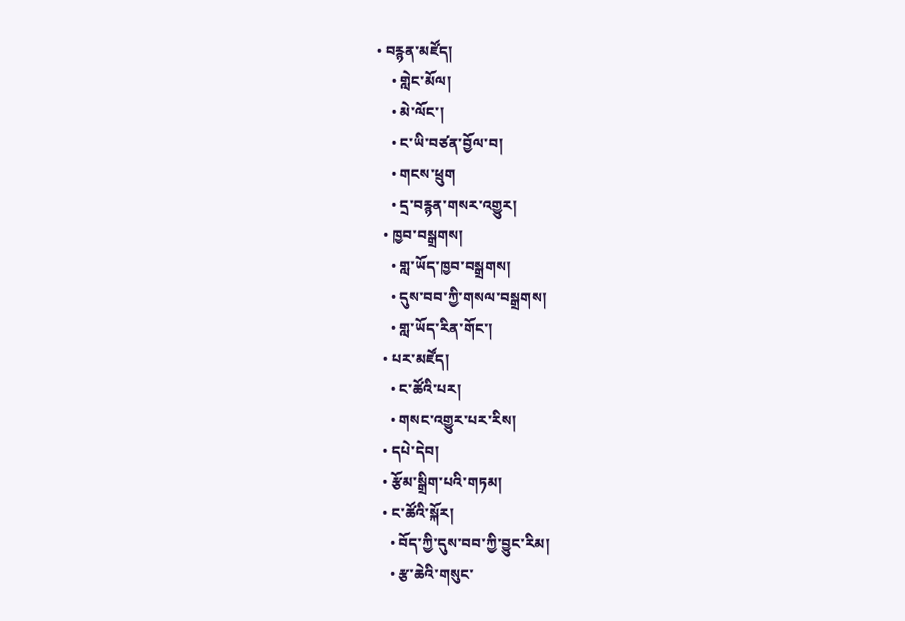• བརྙན་མཛོད།
    • གླེང་མོལ།
    • མེ་ལོང་།
    • ང་ཡི་བཙན་བྱོལ་བ།
    • གངས་ཕྲུག
    • དྲ་བརྙན་གསར་འགྱུར།
  • ཁྱབ་བསྒྲགས།
    • གླ་ཡོད་ཁྱབ་བསྒྲགས།
    • དུས་བབ་ཀྱི་གསལ་བསྒྲགས།
    • གླ་ཡོད་རིན་གོང་།
  • པར་མཛོད།
    • ང་ཚོའི་པར།
    • གསང་འགྱུར་པར་རིས།
  • དཔེ་དེབ།
  • རྩོམ་སྒྲིག་པའི་གཏམ།
  • ང་ཚོའི་སྐོར།
    • བོད་ཀྱི་དུས་བབ་ཀྱི་བྱུང་རིམ།
    • རྩ་ཆེའི་གསུང་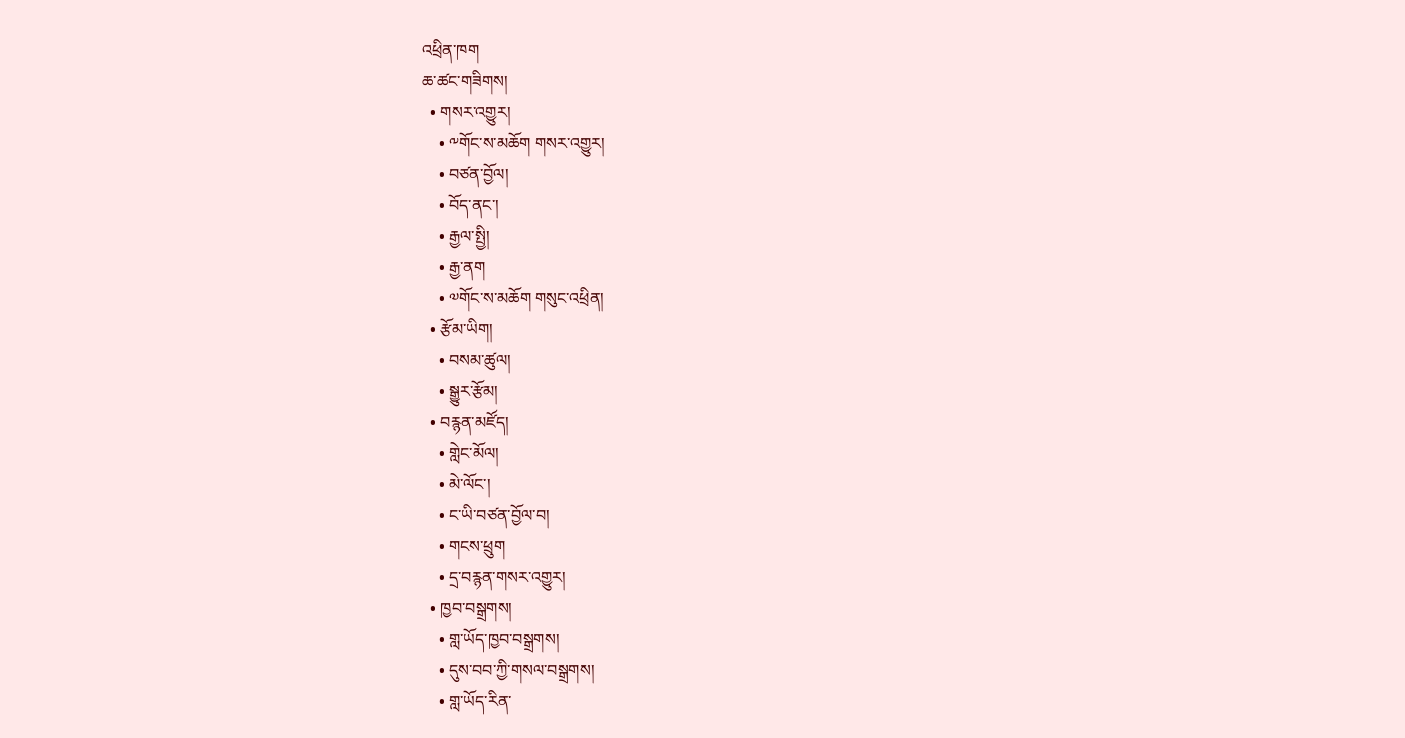འཕྲིན་ཁག
ཆ་ཚང་གཟིགས།
  • གསར་འགྱུར།
    • ༸གོང་ས་མཆོག གསར་འགྱུར།
    • བཙན་བྱོལ།
    • བོད་ནང་།
    • རྒྱལ་སྤྱི།
    • རྒྱ་ནག
    • ༧གོང་ས་མཆོག གསུང་འཕྲིན།
  • རྩོམ་ཡིག།
    • བསམ་ཚུལ།
    • སྒྱུར་རྩོམ།
  • བརྙན་མཛོད།
    • གླེང་མོལ།
    • མེ་ལོང་།
    • ང་ཡི་བཙན་བྱོལ་བ།
    • གངས་ཕྲུག
    • དྲ་བརྙན་གསར་འགྱུར།
  • ཁྱབ་བསྒྲགས།
    • གླ་ཡོད་ཁྱབ་བསྒྲགས།
    • དུས་བབ་ཀྱི་གསལ་བསྒྲགས།
    • གླ་ཡོད་རིན་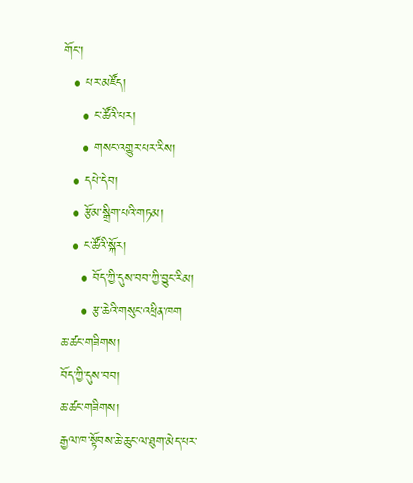གོང་།
  • པར་མཛོད།
    • ང་ཚོའི་པར།
    • གསང་འགྱུར་པར་རིས།
  • དཔེ་དེབ།
  • རྩོམ་སྒྲིག་པའི་གཏམ།
  • ང་ཚོའི་སྐོར།
    • བོད་ཀྱི་དུས་བབ་ཀྱི་བྱུང་རིམ།
    • རྩ་ཆེའི་གསུང་འཕྲིན་ཁག
ཆ་ཚང་གཟིགས།
བོད་ཀྱི་དུས་བབ།
ཆ་ཚང་གཟིགས།
རྒྱལ་ཁ་སྟོབས་ཆེ་ཆུང་ལ་ཐུག་མེད་པར་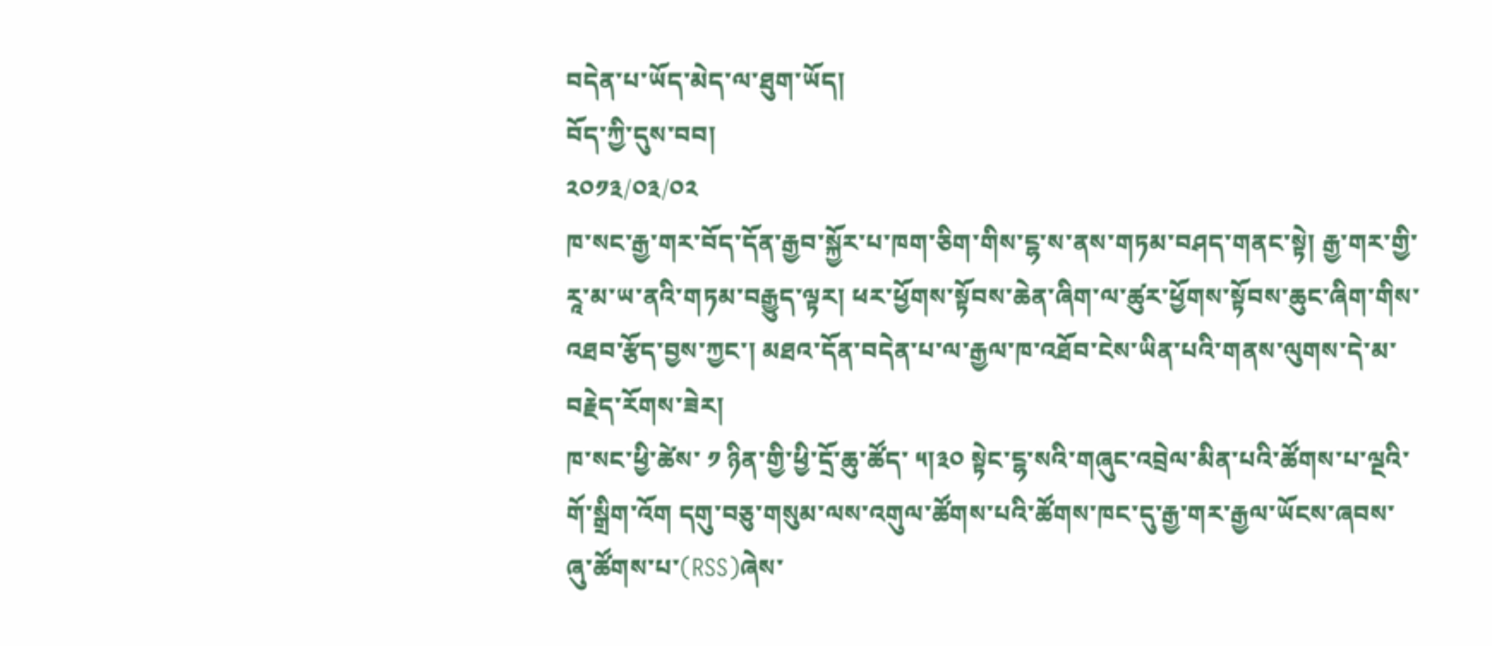བདེན་པ་ཡོད་མེད་ལ་ཐུག་ཡོད།
བོད་ཀྱི་དུས་བབ།
༢༠༡༣/༠༣/༠༢
ཁ་སང་རྒྱ་གར་བོད་དོན་རྒྱབ་སྐྱོར་པ་ཁག་ཅིག་གིས་ངྷ་ས་ནས་གཏམ་བཤད་གནང་སྟེ། རྒྱ་གར་གྱི་རཱ་མ་ཡ་ནའི་གཏམ་བརྒྱུད་ལྟར། ཕར་ཕྱོགས་སྟོབས་ཆེན་ཞིག་ལ་ཚུར་ཕྱོགས་སྟོབས་ཆུང་ཞིག་གིས་འཐབ་རྩོད་བྱས་ཀྱང་། མཐའ་དོན་བདེན་པ་ལ་རྒྱལ་ཁ་འཐོབ་ངེས་ཡིན་པའི་གནས་ལུགས་དེ་མ་བརྗེད་རོགས་ཟེར།
ཁ་སང་ཕྱི་ཚེས་ ༡ ཉིན་གྱི་ཕྱི་དྲོ་ཆུ་ཚོད་ ༥།༣༠ སྟེང་ངྷ་སའི་གཞུང་འབྲེལ་མིན་པའི་ཚོགས་པ་ལྔའི་གོ་སྒྲིག་འོག དགུ་བཅུ་གསུམ་ལས་འགུལ་ཚོགས་པའི་ཚོགས་ཁང་དུ་རྒྱ་གར་རྒྱལ་ཡོངས་ཞབས་ཞུ་ཚོགས་པ་(RSS)ཞེས་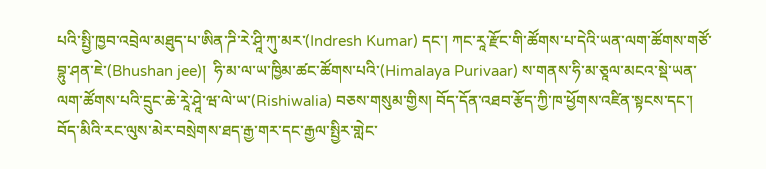པའི་སྤྱི་ཁྱབ་འབྲེལ་མཐུད་པ་ཨིན་ཌི་རེ་ཤཱི་ཀུ་མར་(Indresh Kumar) དང་། ཀང་རཱ་རྫོང་གི་ཚོགས་པ་དེའི་ཡན་ལག་ཚོགས་གཙོ་བྷུ་ཤན་ཇེ་(Bhushan jee)།  ཧི་མ་ལ་ཡ་ཁྱིམ་ཚང་ཚོགས་པའི་(Himalaya Purivaar) ས་གནས་ཧི་མ་ཅཱལ་མངའ་སྡེ་ཡན་ལག་ཚོགས་པའི་དྲུང་ཆེ་རཱེ་ཤཱེ་ཝ་ལེ་ཡ་(Rishiwalia) བཅས་གསུམ་གྱིས། བོད་དོན་འཐབ་རྩོད་ཀྱི་ཁ་ཕྱོགས་འཛིན་སྟངས་དང་། བོད་མིའི་རང་ལུས་མེར་བསྲེགས་ཐད་རྒྱ་གར་དང་རྒྱལ་སྤྱིར་གླེང་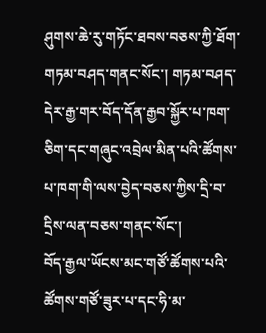ཤུགས་ཆེ་རུ་གཏོང་ཐབས་བཅས་ཀྱི་ཐོག་གཏམ་བཤད་གནང་སོང་། གཏམ་བཤད་དེར་རྒྱ་གར་བོད་དོན་རྒྱབ་སྐྱོར་པ་ཁག་ཅིག་དང་གཞུང་འབྲེལ་མིན་པའི་ཚོགས་པ་ཁག་གི་ལས་བྱེད་བཅས་ཀྱིས་དྲི་བ་དྲིས་ལན་བཅས་གནང་སོང་།
བོད་རྒྱལ་ཡོངས་མང་གཙོ་ཚོགས་པའི་ཚོགས་གཙོ་ཟུར་པ་དང་ཧི་མ་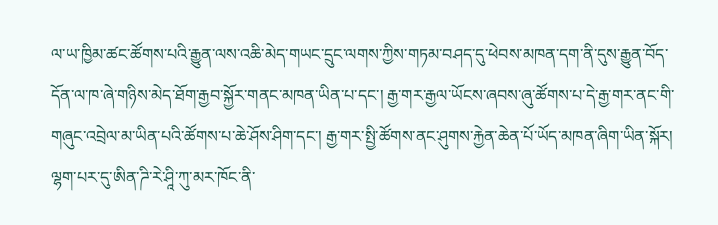ལ་ཡ་ཁྱིམ་ཚང་ཚོགས་པའི་རྒྱུན་ལས་འཆི་མེད་གཡང་དྲུང་ལགས་ཀྱིས་གཏམ་བཤད་དུ་ཕེབས་མཁན་དག་ནི་དུས་རྒྱུན་བོད་དོན་ལ་ཁ་ཞེ་གཉིས་མེད་ཐོག་རྒྱབ་སྐྱོར་གནང་མཁན་ཡིན་པ་དང་། རྒྱ་གར་རྒྱལ་ཡོངས་ཞབས་ཞུ་ཚོགས་པ་དེ་རྒྱ་གར་ནང་གི་གཞུང་འབྲེལ་མ་ཡིན་པའི་ཚོགས་པ་ཆེ་ཤོས་ཤིག་དང་། རྒྱ་གར་སྤྱི་ཚོགས་ནང་ཤུགས་རྐྱེན་ཆེན་པོ་ཡོད་མཁན་ཞིག་ཡིན་སྐོར། ལྷག་པར་དུ་ཨིན་ཌི་རེ་ཤཱི་ཀུ་མར་ཁོང་ནི་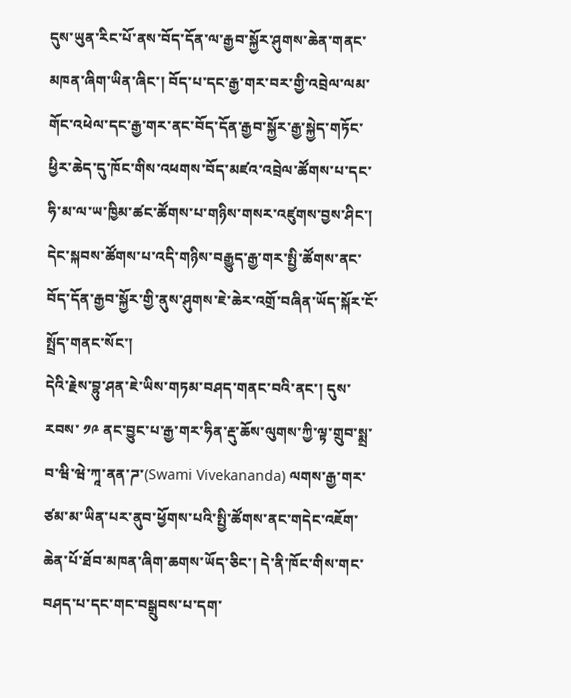དུས་ཡུན་རིང་པོ་ནས་བོད་དོན་ལ་རྒྱབ་སྐྱོར་ཤུགས་ཆེན་གནང་མཁན་ཞིག་ཡིན་ཞིང་། བོད་པ་དང་རྒྱ་གར་བར་གྱི་འབྲེལ་ལམ་གོང་འཕེལ་དང་རྒྱ་གར་ནང་བོད་དོན་རྒྱབ་སྐྱོར་རྒྱ་སྐྱེད་གཏོང་ཕྱིར་ཆེད་དུ་ཁོང་གིས་འཕགས་བོད་མཛའ་འབྲེལ་ཚོགས་པ་དང་ཧི་མ་ལ་ཡ་ཁྱིམ་ཚང་ཚོགས་པ་གཉིས་གསར་འཛུགས་བྱས་ཤིང་། དེང་སྐབས་ཚོགས་པ་འདི་གཉིས་བརྒྱུད་རྒྱ་གར་སྤྱི་ཚོགས་ནང་བོད་དོན་རྒྱབ་སྐྱོར་གྱི་ནུས་ཤུགས་ཇེ་ཆེར་འགྲོ་བཞིན་ཡོད་སྐོར་ངོ་སྤྲོད་གནང་སོང་།
དེའི་རྗེས་བྷུ་ཤན་ཇེ་ཡིས་གཏམ་བཤད་གནང་བའི་ནང་། དུས་རབས་ ༡༩ ནང་བྱུང་པ་རྒྱ་གར་ཧིན་རྡུ་ཆོས་ལུགས་ཀྱི་ལྟ་གྲུབ་སྨྲ་བ་ཝི་ཝེ་ཀཱ་ནན་ཌ་(Swami Vivekananda) ལགས་རྒྱ་གར་ཙམ་མ་ཡིན་པར་ནུབ་ཕྱོགས་པའི་སྤྱི་ཚོགས་ནང་གདེང་འཇོག་ཆེན་པོ་ཐོབ་མཁན་ཞིག་ཆགས་ཡོད་ཅིང་། དེ་ནི་ཁོང་གིས་གང་བཤད་པ་དང་གང་བསྒྲུབས་པ་དག་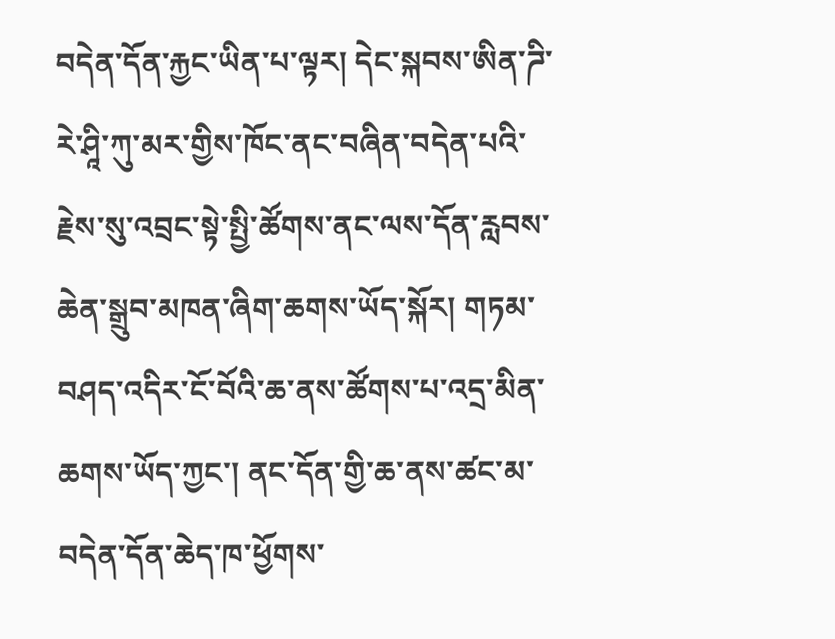བདེན་དོན་རྐྱང་ཡིན་པ་ལྟར། དེང་སྐབས་ཨིན་ཌི་རེ་ཤཱི་ཀུ་མར་གྱིས་ཁོང་ནང་བཞིན་བདེན་པའི་རྗེས་སུ་འབྲང་སྟེ་སྤྱི་ཚོགས་ནང་ལས་དོན་རླབས་ཆེན་སྒྲུབ་མཁན་ཞིག་ཆགས་ཡོད་སྐོར། གཏམ་བཤད་འདིར་ངོ་བོའི་ཆ་ནས་ཚོགས་པ་འདྲ་མིན་ཆགས་ཡོད་ཀྱང་། ནང་དོན་གྱི་ཆ་ནས་ཚང་མ་བདེན་དོན་ཆེད་ཁ་ཕྱོགས་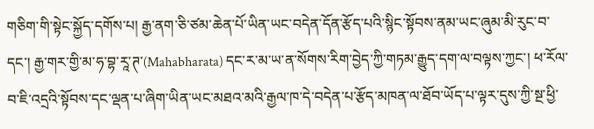གཅིག་གི་སྟེང་སྐྱོད་དགོས་པ། རྒྱ་ནག་ཅི་ཙམ་ཆེན་པོ་ཡིན་ཡང་བདེན་དོན་རྩོད་པའི་སྙིང་སྟོབས་ནམ་ཡང་ཞུམ་མི་རུང་བ་དང་། རྒྱ་གར་གྱི་མ་ཧ་བྷ་རཱ་ཊ་(Mahabharata) དང་ར་མ་ཡ་ན་སོགས་རིག་བྱེད་ཀྱི་གཏམ་རྒྱུད་དག་ལ་བལྟས་ཀྱང་། ཕ་རོལ་བ་ཇི་འདྲའི་སྟོབས་དང་ལྡན་པ་ཞིག་ཡིན་ཡང་མཐའ་མའི་རྒྱལ་ཁ་དེ་བདེན་པ་རྩོད་མཁན་ལ་ཐོབ་ཡོད་པ་ལྟར་དུས་ཀྱི་སྔ་ཕྱི་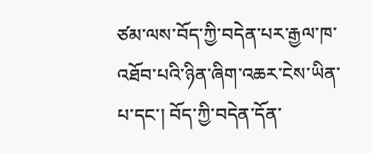ཙམ་ལས་བོད་ཀྱི་བདེན་པར་རྒྱལ་ཁ་འཐོབ་པའི་ཉིན་ཞིག་འཆར་ངེས་ཡིན་པ་དང་། བོད་ཀྱི་བདེན་དོན་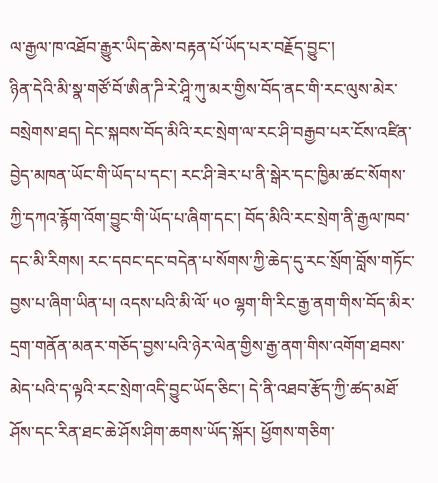ལ་རྒྱལ་ཁ་འཐོབ་རྒྱུར་ཡིད་ཆེས་བརྟན་པོ་ཡོད་པར་བརྗོད་བྱུང་།
ཉིན་དེའི་མི་སྣ་གཙོ་བོ་ཨིན་ཌི་རེ་ཤཱི་ཀུ་མར་གྱིས་བོད་ནང་གི་རང་ལུས་མེར་བསྲེགས་ཐད། དེང་སྐབས་བོད་མིའི་རང་སྲེག་ལ་རང་ཤི་བརྒྱབ་པར་ངོས་འཛིན་བྱེད་མཁན་ཡོང་གི་ཡོད་པ་དང་། རང་ཤི་ཟེར་པ་ནི་སྒེར་དང་ཁྱིམ་ཚང་སོགས་ཀྱི་དཀའ་རྙོག་འོག་བྱུང་གི་ཡོད་པ་ཞིག་དང་། བོད་མིའི་རང་སྲེག་ནི་རྒྱལ་ཁབ་དང་མི་རིགས། རང་དབང་དང་བདེན་པ་སོགས་ཀྱི་ཆེད་དུ་རང་སྲོག་བློས་གཏོང་བྱས་པ་ཞིག་ཡིན་པ། འདས་པའི་མི་ལོ་ ༥༠ ལྷག་གི་རིང་རྒྱ་ནག་གིས་བོད་མིར་དྲག་གནོན་མནར་གཅོད་བྱས་པའི་ཉེར་ལེན་གྱིས་རྒྱ་ནག་གིས་འགོག་ཐབས་མེད་པའི་ད་ལྟའི་རང་སྲེག་འདི་བྱུང་ཡོད་ཅིང་། དེ་ནི་འཐབ་རྩོད་ཀྱི་ཚད་མཐོ་ཤོས་དང་རིན་ཐང་ཆེ་ཤོས་ཤིག་ཆགས་ཡོད་སྐོར། ཕྱོགས་གཅིག་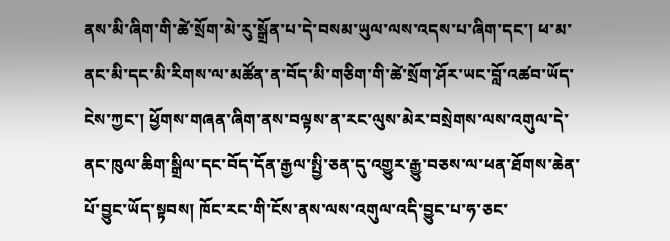ནས་མི་ཞིག་གི་ཚེ་སྲོག་མེ་རུ་སྒྲོན་པ་དེ་བསམ་ཡུལ་ལས་འདས་པ་ཞིག་དང་། ཕ་མ་ནང་མི་དང་མི་རིགས་ལ་མཚོན་ན་བོད་མི་གཅིག་གི་ཚེ་སྲོག་ཤོར་ཡང་བློ་འཚབ་ཡོད་ངེས་ཀྱང་། ཕྱོགས་གཞན་ཞིག་ནས་བལྟས་ན་རང་ལུས་མེར་བསྲེགས་ལས་འགུལ་དེ་ནང་ཁུལ་ཆིག་སྒྲིལ་དང་བོད་དོན་རྒྱལ་སྤྱི་ཅན་དུ་འགྱུར་རྒྱུ་བཅས་ལ་ཕན་ཐོགས་ཆེན་པོ་བྱུང་ཡོད་སྟབས། ཁོང་རང་གི་ངོས་ནས་ལས་འགུལ་འདི་བྱུང་པ་ཧ་ཅང་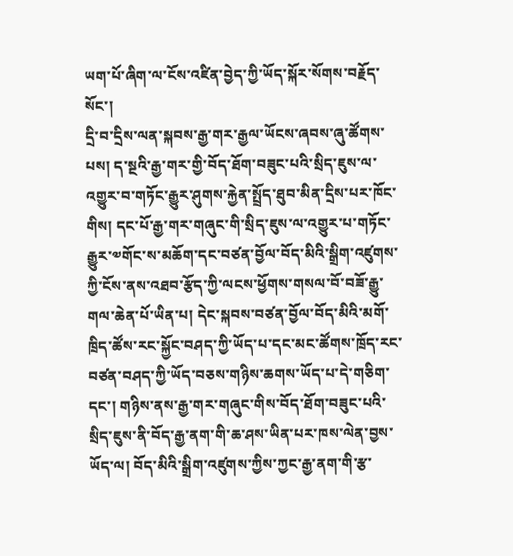ཡག་པོ་ཞིག་ལ་ངོས་འཛིན་བྱེད་ཀྱི་ཡོད་སྐོར་སོགས་བརྗོད་སོང་།
དྲི་བ་དྲིས་ལན་སྐབས་རྒྱ་གར་རྒྱལ་ཡོངས་ཞབས་ཞུ་ཚོགས་པས། ད་སྔའི་རྒྱ་གར་གྱི་བོད་ཐོག་བཟུང་པའི་སྲིད་ཇུས་ལ་འགྱུར་བ་གཏོང་རྒྱུར་ཤུགས་རྐྱེན་སྤྲོད་ཐུབ་མིན་དྲིས་པར་ཁོང་གིས། དང་པོ་རྒྱ་གར་གཞུང་གི་སྲིད་ཇུས་ལ་འགྱུར་པ་གཏོང་རྒྱུར་༧གོང་ས་མཆོག་དང་བཙན་བྱོལ་བོད་མིའི་སྒྲིག་འཛུགས་ཀྱི་ངོས་ནས་འཐབ་རྩོད་ཀྱི་ལངས་ཕྱོགས་གསལ་བོ་བཟོ་རྒྱུ་གལ་ཆེན་པོ་ཡིན་པ། དེང་སྐབས་བཙན་བྱོལ་བོད་མིའི་མགོ་ཁྲིད་ཚོས་རང་སྐྱོང་བཤད་ཀྱི་ཡོད་པ་དང་མང་ཚོགས་ཁྲོད་རང་བཙན་བཤད་ཀྱི་ཡོད་བཅས་གཉིས་ཆགས་ཡོད་པ་དེ་གཅིག་དང་། གཉིས་ནས་རྒྱ་གར་གཞུང་གིས་བོད་ཐོག་བཟུང་པའི་སྲིད་ཇུས་ནི་བོད་རྒྱ་ནག་གི་ཆ་ཤས་ཡིན་པར་ཁས་ལེན་བྱས་ཡོད་ལ། བོད་མིའི་སྒྲིག་འཛུགས་ཀྱིས་ཀྱང་རྒྱ་ནག་གི་རྩ་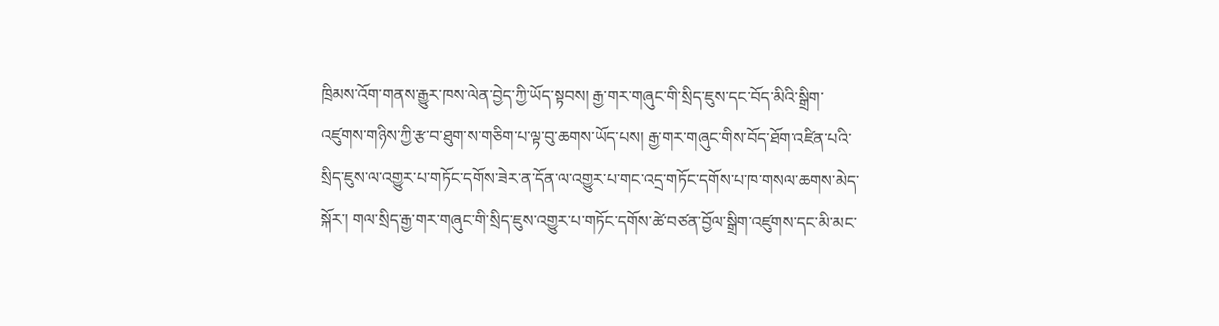ཁྲིམས་འོག་གནས་རྒྱུར་ཁས་ལེན་བྱེད་ཀྱི་ཡོད་སྟབས། རྒྱ་གར་གཞུང་གི་སྲིད་ཇུས་དང་བོད་མིའི་སྒྲིག་འཛུགས་གཉིས་ཀྱི་རྩ་བ་ཐུག་ས་གཅིག་པ་ལྟ་བུ་ཆགས་ཡོད་པས། རྒྱ་གར་གཞུང་གིས་བོད་ཐོག་འཛིན་པའི་སྲིད་ཇུས་ལ་འགྱུར་པ་གཏོང་དགོས་ཟེར་ན་དོན་ལ་འགྱུར་པ་གང་འདྲ་གཏོང་དགོས་པ་ཁ་གསལ་ཆགས་མེད་སྐོར་། གལ་སྲིད་རྒྱ་གར་གཞུང་གི་སྲིད་ཇུས་འགྱུར་པ་གཏོང་དགོས་ཚེ་བཙན་བྱོལ་སྒྲིག་འཛུགས་དང་མི་མང་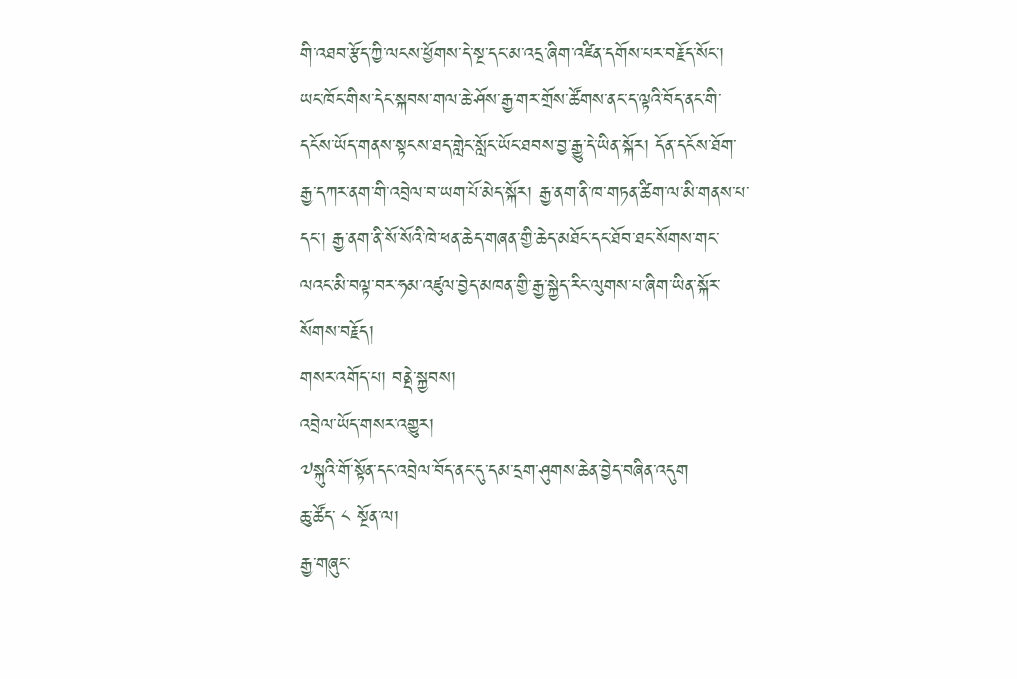གི་འཐབ་རྩོད་ཀྱི་ལངས་ཕྱོགས་དེ་སྔ་དང་མ་འདྲ་ཞིག་འཛིན་དགོས་པར་བརྗོད་སོང་།
ཡང་ཁོང་གིས་དེང་སྐབས་གལ་ཆེ་ཤོས་རྒྱ་གར་གྲོས་ཚོགས་ནང་ད་ལྟའི་བོད་ནང་གི་དངོས་ཡོད་གནས་སྟངས་ཐད་གླེང་སློང་ཡོང་ཐབས་བྱ་རྒྱུ་དེ་ཡིན་སྐོར། དོན་དངོས་ཐོག་རྒྱ་དཀར་ནག་གི་འབྲེལ་བ་ཡག་པོ་མེད་སྐོར། རྒྱ་ནག་ནི་ཁ་གཏན་ཚིག་ལ་མི་གནས་པ་དང་། རྒྱ་ནག་ནི་སོ་སོའི་ཁེ་ཕན་ཆེད་གཞན་གྱི་ཆེད་མཐོང་དང་ཐོབ་ཐང་སོགས་གང་ལའང་མི་བལྟ་བར་ཧམ་འཛུལ་བྱེད་མཁན་གྱི་རྒྱ་སྐྱེད་རིང་ལུགས་པ་ཞིག་ཡིན་སྐོར་སོགས་བརྗོད།
གསར་འགོད་པ། བནྡེ་སྐྱབས།
འབྲེལ་ཡོད་གསར་འགྱུར།
༧སྐུའི་གོ་སྟོན་དང་འབྲེལ་བོད་ནང་དུ་དམ་དྲག་ཤུགས་ཆེན་བྱེད་བཞིན་འདུག
ཆུ་ཚོད་ ༨ སྔོན་ལ།
རྒྱ་གཞུང་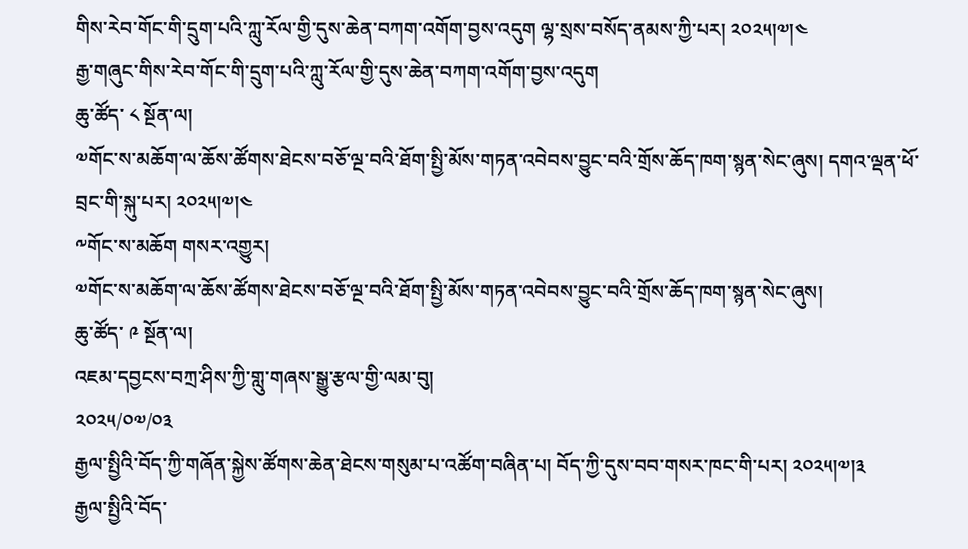གིས་རེབ་གོང་གི་དྲུག་པའི་ཀླུ་རོལ་གྱི་དུས་ཆེན་བཀག་འགོག་བྱས་འདུག ལྷ་སྲས་བསོད་ནམས་ཀྱི་པར། ༢༠༢༥།༧།༤
རྒྱ་གཞུང་གིས་རེབ་གོང་གི་དྲུག་པའི་ཀླུ་རོལ་གྱི་དུས་ཆེན་བཀག་འགོག་བྱས་འདུག
ཆུ་ཚོད་ ༨ སྔོན་ལ།
༧གོང་ས་མཆོག་ལ་ཆོས་ཚོགས་ཐེངས་བཅོ་ལྔ་བའི་ཐོག་སྤྱི་མོས་གཏན་འབེབས་བྱུང་བའི་གྲོས་ཆོད་ཁག་སྙན་སེང་ཞུས། དགའ་ལྡན་ཕོ་བྲང་གི་སྐུ་པར། ༢༠༢༥།༧།༤
༸གོང་ས་མཆོག གསར་འགྱུར།
༧གོང་ས་མཆོག་ལ་ཆོས་ཚོགས་ཐེངས་བཅོ་ལྔ་བའི་ཐོག་སྤྱི་མོས་གཏན་འབེབས་བྱུང་བའི་གྲོས་ཆོད་ཁག་སྙན་སེང་ཞུས།
ཆུ་ཚོད་ ༩ སྔོན་ལ།
འཇམ་དབྱངས་བཀྲ་ཤིས་ཀྱི་གླུ་གཞས་སྒྱུ་རྩལ་གྱི་ལམ་བུ།
༢༠༢༥/༠༧/༠༣
རྒྱལ་སྤྱིའི་བོད་ཀྱི་གཞོན་སྐྱེས་ཚོགས་ཆེན་ཐེངས་གསུམ་པ་འཚོག་བཞིན་པ། བོད་ཀྱི་དུས་བབ་གསར་ཁང་གི་པར། ༢༠༢༥།༧།༣
རྒྱལ་སྤྱིའི་བོད་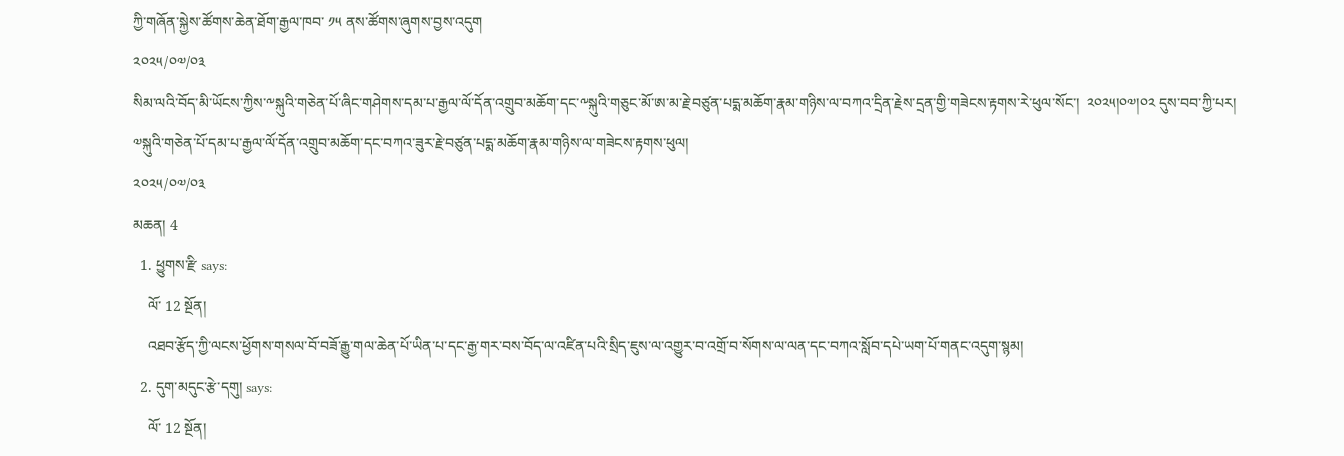ཀྱི་གཞོན་སྐྱེས་ཚོགས་ཆེན་ཐོག་རྒྱལ་ཁབ་ ༡༥ ནས་ཚོགས་ཞུགས་བྱས་འདུག
༢༠༢༥/༠༧/༠༣
སིམ་ལའི་བོད་མི་ཡོངས་ཀྱིས་༸སྐུའི་གཅེན་པོ་ཞིང་གཤེགས་དམ་པ་རྒྱལ་ལོ་དོན་འགྲུབ་མཆོག་དང་༸སྐུའི་གཅུང་མོ་ཨ་མ་རྗེ་བཙུན་པདྨ་མཆོག་རྣམ་གཉིས་ལ་བཀའ་དྲིན་རྗེས་དྲན་གྱི་གཟེངས་རྟགས་རེ་ཕུལ་སོང་།  ༢༠༢༥།༠༧།༠༢ དུས་བབ་ཀྱི་པར།
༧སྐུའི་གཅེན་པོ་དམ་པ་རྒྱལ་ལོ་དོན་འགྲུབ་མཆོག་དང་བཀའ་ཟུར་རྗེ་བཙུན་པདྨ་མཆོག་རྣམ་གཉིས་ལ་གཟེངས་རྟགས་ཕུལ།
༢༠༢༥/༠༧/༠༣
མཆན། 4
  1. ཕྱུགས་རྫི says:
    ལོ་ 12 སྔོན།
    འཐབ་རྩོད་ཀྱི་ལངས་ཕྱོགས་གསལ་བོ་བཟོ་རྒྱུ་གལ་ཆེན་པོ་ཡིན་པ་དང་རྒྱ་གར་བས་བོད་ལ་འཛིན་པའི་སྲིད་ཇུས་ལ་འགྱུར་བ་འགྲོ་བ་སོགས་ལ་ལན་དང་བཀའ་སློབ་དཔེ་ཡག་པོ་གནང་འདུག་སྙམ།
  2. དུག་མདུང་རྩེ་དགུ། says:
    ལོ་ 12 སྔོན།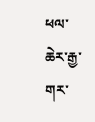ཕལ་ཆེར་རྒྱ་གར་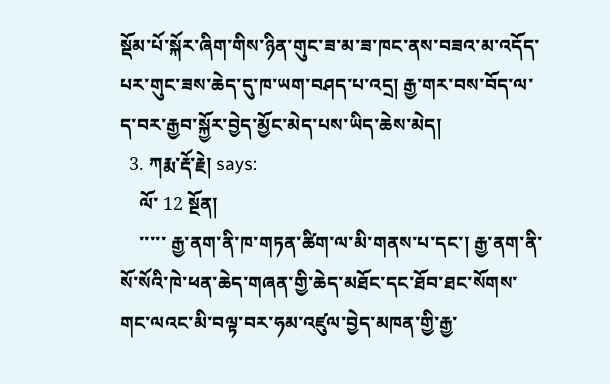སྡོམ་པོ་སྐོར་ཞིག་གིས་ཉིན་གུང་ཟ་མ་ཟ་ཁང་ནས་བཟའ་མ་འདོད་པར་གུང་ཟས་ཆེད་དུ་ཁ་ཡག་བཤད་པ་འདྲ། རྒྱ་གར་བས་བོད་ལ་ད་བར་རྒྱབ་སྐྱོར་བྱེད་མྱོང་མེད་པས་ཡིད་ཆེས་མེད།
  3. ཀརྨ་རྡོ་རྗེ། says:
    ལོ་ 12 སྔོན།
    ་་་་་ རྒྱ་ནག་ནི་ཁ་གཏན་ཚིག་ལ་མི་གནས་པ་དང་། རྒྱ་ནག་ནི་སོ་སོའི་ཁེ་ཕན་ཆེད་གཞན་གྱི་ཆེད་མཐོང་དང་ཐོབ་ཐང་སོགས་གང་ལའང་མི་བལྟ་བར་ཧམ་འཛུལ་བྱེད་མཁན་གྱི་རྒྱ་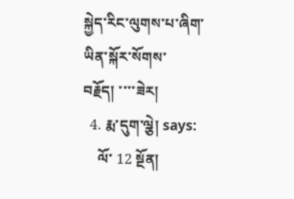སྐྱེད་རིང་ལུགས་པ་ཞིག་ཡིན་སྐོར་སོགས་བརྗོད། ་་་་ཟེར།
  4. རྨ་དུག་ལྕེ། says:
    ལོ་ 12 སྔོན།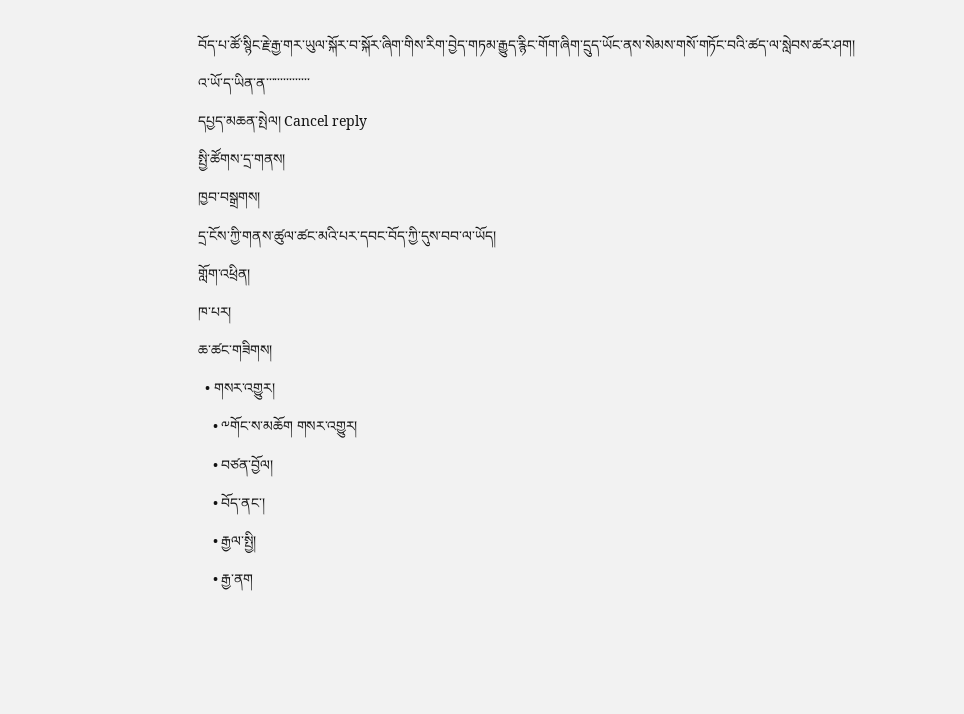བོད་པ་ཚོ་སྙིང་རྗེ་རྒྱ་གར་ཡུལ་སྐོར་བ་སྐོར་ཞིག་གིས་རིག་བྱེད་གཏམ་རྒྱུད་རྙིང་གོག་ཞིག་དྲུད་ཡོང་ནས་སེམས་གསོ་གཏོང་བའི་ཚད་ལ་སླེབས་ཚར་ཤག། འ་ཡོ་ད་ཡིན་ན་་་་་་་་་་་་་་་
དཔྱད་མཆན་སྤེལ། Cancel reply
སྤྱི་ཚོགས་དྲ་གནས།
ཁྱབ་བསྒྲགས།
དྲ་ངོས་ཀྱི་གནས་ཚུལ་ཚང་མའི་པར་དབང་བོད་ཀྱི་དུས་བབ་ལ་ཡོད།
གློག་འཕྲིན།
ཁ་པར།
ཆ་ཚང་གཟིགས།
  • གསར་འགྱུར།
    • ༸གོང་ས་མཆོག གསར་འགྱུར།
    • བཙན་བྱོལ།
    • བོད་ནང་།
    • རྒྱལ་སྤྱི།
    • རྒྱ་ནག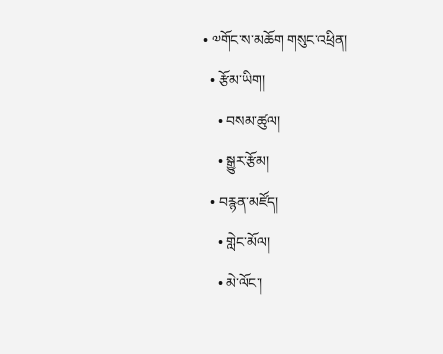• ༧གོང་ས་མཆོག གསུང་འཕྲིན།
  • རྩོམ་ཡིག།
    • བསམ་ཚུལ།
    • སྒྱུར་རྩོམ།
  • བརྙན་མཛོད།
    • གླེང་མོལ།
    • མེ་ལོང་།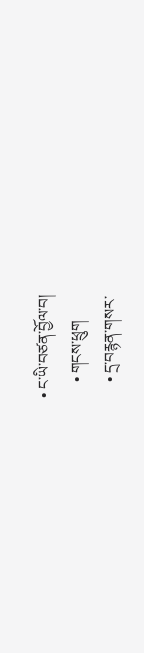• ང་ཡི་བཙན་བྱོལ་བ།
    • གངས་ཕྲུག
    • དྲ་བརྙན་གསར་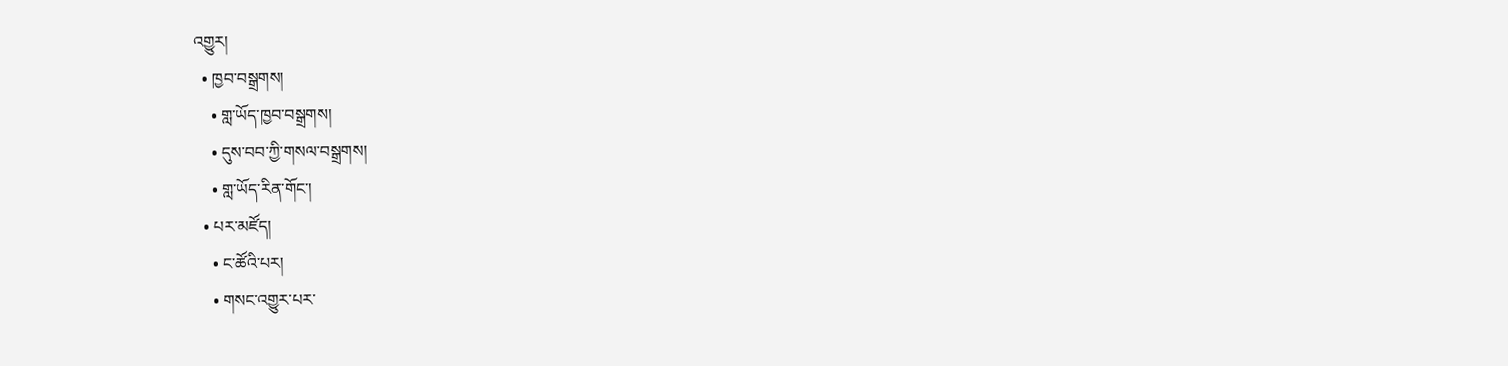འགྱུར།
  • ཁྱབ་བསྒྲགས།
    • གླ་ཡོད་ཁྱབ་བསྒྲགས།
    • དུས་བབ་ཀྱི་གསལ་བསྒྲགས།
    • གླ་ཡོད་རིན་གོང་།
  • པར་མཛོད།
    • ང་ཚོའི་པར།
    • གསང་འགྱུར་པར་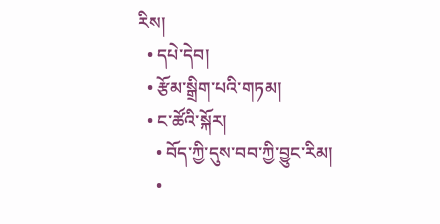རིས།
  • དཔེ་དེབ།
  • རྩོམ་སྒྲིག་པའི་གཏམ།
  • ང་ཚོའི་སྐོར།
    • བོད་ཀྱི་དུས་བབ་ཀྱི་བྱུང་རིམ།
    •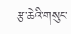རྩ་ཆེའི་གསུང་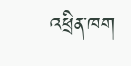འཕྲིན་ཁག